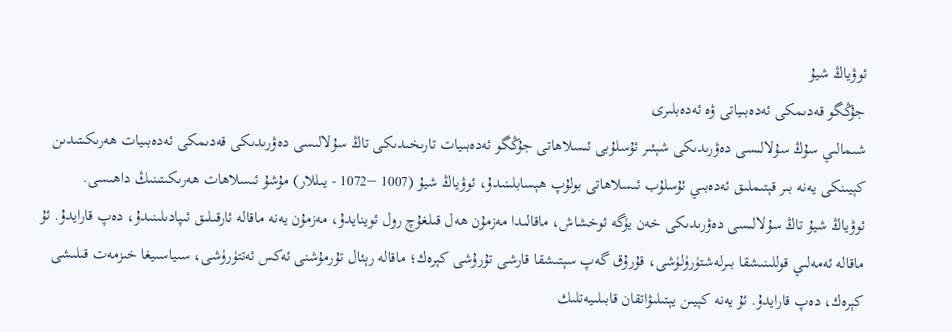ئوۋياڭ شيۇ
جۇڭگو قەدىمكى ئەدەبىياتى ۋە ئەدەبلىرى
شىمالىي سۇڭ سۇلالىسى دەۋرىدىكى شېئىر ئۇسلۇبى ئىسلاھاتى جۇڭگو ئەدەبىيات تارىخىدىكى تاڭ سۇلالىسى دەۋرىدىكى قەدىمكى ئەدەبىيات ھەرىكىتىدىن كېيىنكى يەنە بىر قېتىملىق ئەدەبىي ئۇسلۇب ئىسلاھاتى بولۇپ ھېسابلىنىدۇ، ئوۋياڭ شيۇ (1007 −1072 - يىللار) مۇشۇ ئىسلاھات ھەرىكىتىنىڭ داھىسى.
ئوۋياڭ شيۇ تاڭ سۇلالىسى دەۋرىدىكى خەن يۈگە ئوخشاش، ماقالىدا مەزمۇن ھەل قىلغۇچ رول ئوينايدۇ، مەزمۇن يەنە ماقالە ئارقىلىق ئىپادىلىنىدۇ، دەپ قارايدۇ. ئۇ ماقالە ئەمەلىي قوللىنىشقا بىرلەشتۈرۈلۈشى، قۇرۇق گەپ سېتىشقا قارشى تۇرۇشى كېرەك؛ ماقالە رېئال تۇرمۇشنى ئەكس ئەتتۈرۈشى، سىياسىيغا خىزمەت قىلىشى كېرەك، دەپ قارايدۇ. ئۇ يەنە كېيىن يېتىلىۋاتقان قابىلىيەتلىك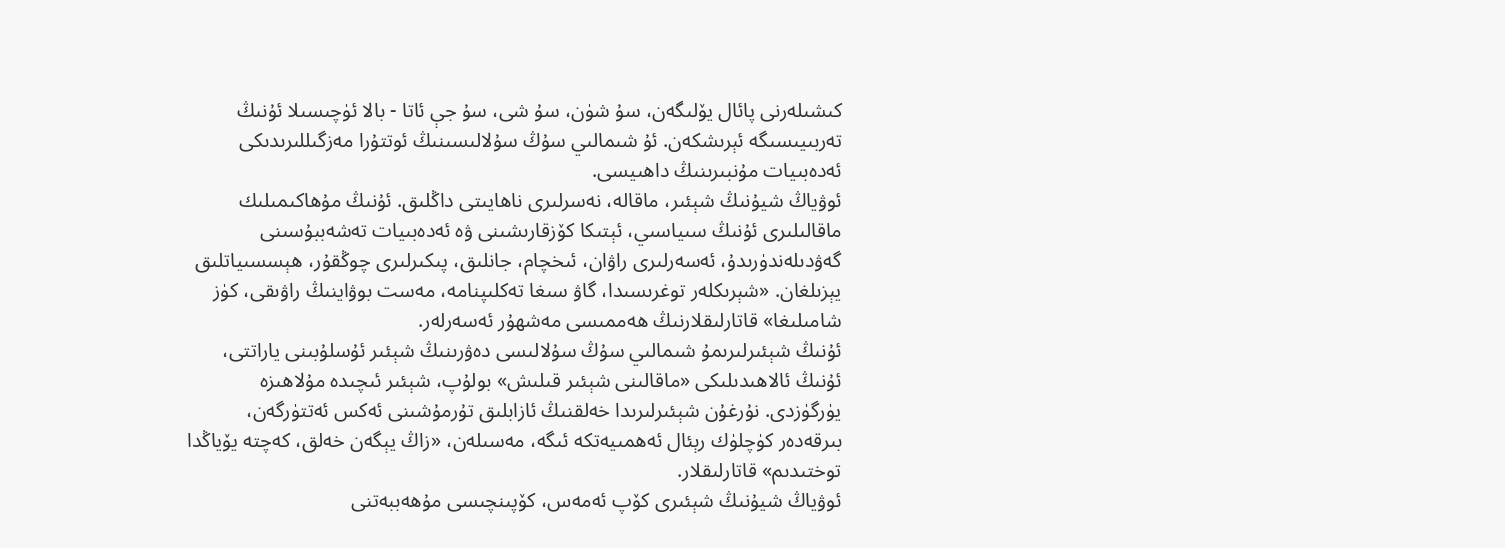كىشىلەرنى پائال يۆلىگەن، سۇ شۈن، سۇ شى، سۇ جې ئاتا - بالا ئۈچىسىلا ئۇنىڭ تەربىيىسىگە ئېرىشكەن. ئۇ شىمالىي سۇڭ سۇلالىسىنىڭ ئوتتۇرا مەزگىللىرىدىكى ئەدەبىيات مۇنبىرىنىڭ داھىيسى.
ئوۋياڭ شيۇنىڭ شېئىر، ماقالە، نەسرلىرى ناھايىتى داڭلىق. ئۇنىڭ مۇھاكىمىلىك ماقالىلىرى ئۇنىڭ سىياسىي، ئېتىكا كۆزقارىشىنى ۋە ئەدەبىيات تەشەببۇسىنى گەۋدىلەندۈرىدۇ، ئەسەرلىرى راۋان، ئىخچام، جانلىق، پىكىرلىرى چوڭقۇر، ھېسسىياتلىق يېزىلغان. «شېرىكلەر توغرىسىدا، گاۋ سىغا تەكلىپنامە، مەست بوۋاينىڭ راۋىقى، كۈز شامىلىغا» قاتارلىقلارنىڭ ھەممىسى مەشھۇر ئەسەرلەر.
ئۇنىڭ شېئىرلىرىمۇ شىمالىي سۇڭ سۇلالىسى دەۋرىنىڭ شېئىر ئۇسلۇبىنى ياراتتى، ئۇنىڭ ئالاھىدىلىكى «ماقالىنى شېئىر قىلىش» بولۇپ، شېئىر ئىچىدە مۇلاھىزە يۈرگۈزدى. نۇرغۇن شېئىرلىرىدا خەلقنىڭ ئازابلىق تۇرمۇشىنى ئەكس ئەتتۈرگەن، بىرقەدەر كۈچلۈك رېئال ئەھمىيەتكە ئىگە، مەسىلەن، «زاڭ يېگەن خەلق، كەچتە يۆياڭدا توختىدىم» قاتارلىقلار.
ئوۋياڭ شيۇنىڭ شېئىرى كۆپ ئەمەس، كۆپىنچىسى مۇھەببەتنى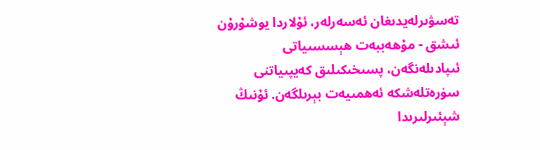تەسۋىرلەيدىغان ئەسەرلەر، ئۇلاردا يوشۇرۇن ئىشق - مۇھەببەت ھېسسىياتى ئىپادىلەنگەن، پسىخىكىلىق كەيپىياتنى سۈرەتلەشكە ئەھمىيەت بېرىلگەن. ئۇنىڭ شېئىرلىرىدا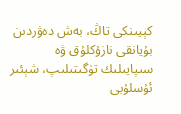كېيىنكى تاڭ، بەش دەۋردىن بۇيانقى نازۇكلۇق ۋە سىپايىلىك تۈگىتىلىپ، شېئىر ئۇسلۇبى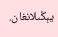يېڭىلانغان.